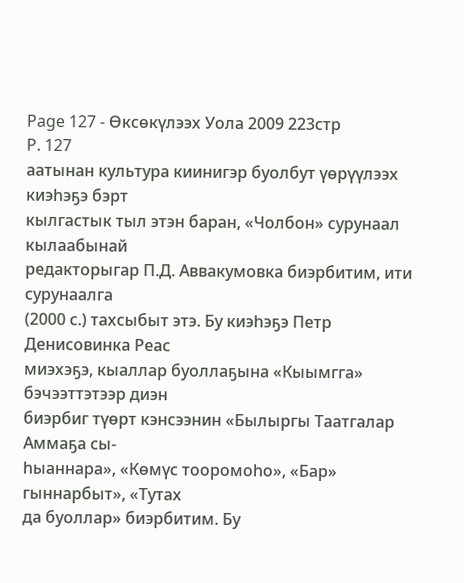Page 127 - Өксөкүлээх Уола 2009 223стр
P. 127
аатынан культура киинигэр буолбут үөрүүлээх киэһэҕэ бэрт
кылгастык тыл этэн баран, «Чолбон» сурунаал кылаабынай
редакторыгар П.Д. Аввакумовка биэрбитим, ити сурунаалга
(2000 с.) тахсыбыт этэ. Бу киэһэҕэ Петр Денисовинка Реас
миэхэҕэ, кыаллар буоллаҕына «Кыымгга» бэчээттэтээр диэн
биэрбиг түөрт кэнсээнин «Былыргы Таатгалар Аммаҕа сы-
һыаннара», «Көмүс тооромоһо», «Бар» гыннарбыт», «Тутах
да буоллар» биэрбитим. Бу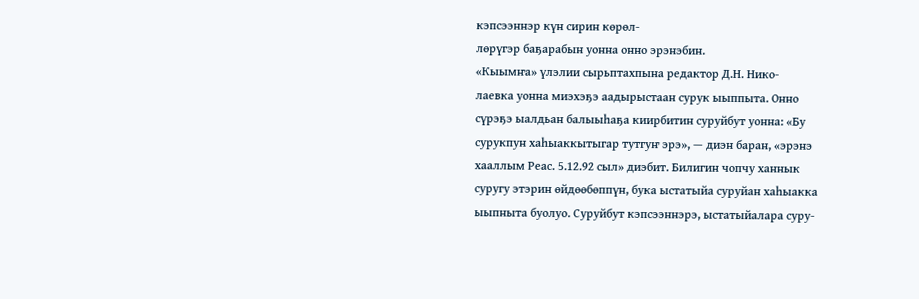кэпсээннэр күн сирин көрөл-
лөрүгэр баҕарабын уонна онно эрэнэбин.
«Кыымҥа» үлэлии сырьптахпына редактор Д.Н. Нико-
лаевка уонна миэхэҕэ аадырыстаан сурук ыыппыта. Онно
сүрэҕэ ыалдьан балыыһаҕа киирбитин суруйбут уонна: «Бу
сурукпун хаһыаккытыгар тутгуҥ эрэ», — диэн баран, «эрэнэ
хааллым Реас. 5.12.92 сыл» диэбит. Билигин чопчу ханнык
суругу этэрин өйдөөбөппүн, бука ыстатыйа суруйан хаһыакка
ыыпныта буолуо. Суруйбут кэпсээннэрэ, ыстатыйалара суру-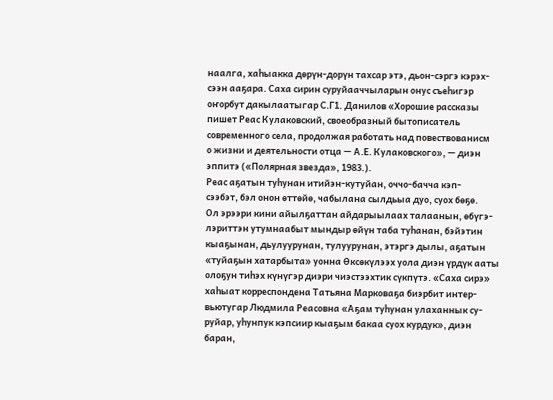наалга, хаһыакка дөрүн-дорүн тахсар этэ, дьон-сэргэ кэрэх-
сээн ааҕара. Саха сирин суруйааччыларын онус съеһигэр
оҥорбут дакылаатыгар С.Г1. Данилов «Хорошие рассказы
пишет Реас Кулаковский, своеобразный бытописатель
современного села, продолжая работать над повествованисм
о жизни и деятельности отца — А.Е. Кулаковского», — диэн
эппитэ («Полярная звезда», 1983.).
Реас аҕатын туһунан итийэн-кутуйан, оччо-бачча кэп-
сээбэт, бэл онон өттөйө, чабылана сылдьыа дуо, суох бөҕө.
Ол эрээри кини айылҕаттан айдарыылаах талаанын, өбүгэ-
лэриттэн утумнаабыт мындыр өйүн таба туһанан, бэйэтин
кыаҕынан, дьулуурунан, тулуурунан, этэргэ дылы, аҕатын
«туйаҕын хатарбыта» уонна Өксөкүлээх уола диэн үрдүк ааты
олоҕун тиһэх күнүгэр диэри чиэстээхтик сүкпүтэ. «Саха сирэ»
хаһыат корреспондена Татьяна Марковаҕа биэрбит интер-
вьютугар Людмила Реасовна «Аҕам туһунан улаханнык су-
руйар, уһунпук кэпсиир кыаҕым бакаа суох курдук», диэн
баран,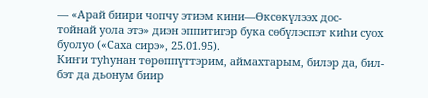— «Арай биири чопчу этиэм кини—Өксөкүлээх дос-
тойнай уола этэ» диэн эппитигэр бука сөбүлэспэт киһи суох
буолуо («Саха сирэ», 25.01.95).
Киҥи туһунан төрөппүттэрим, аймахтарым, билэр да, бил-
бэт да дьонум биир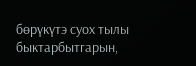бөрүкүтэ суох тылы быктарбытгарын,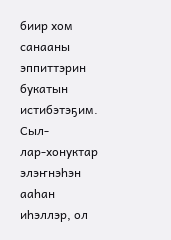биир хом санааны эппиттэрин букатын истибэтэҕим. Сыл-
лар-хонуктар элэҥнэһэн ааһан иһэллэр, ол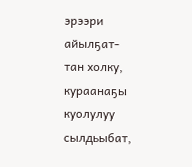эрээри айылҕат-
тан холку, кураанаҕы куолулуу сылдьыбат,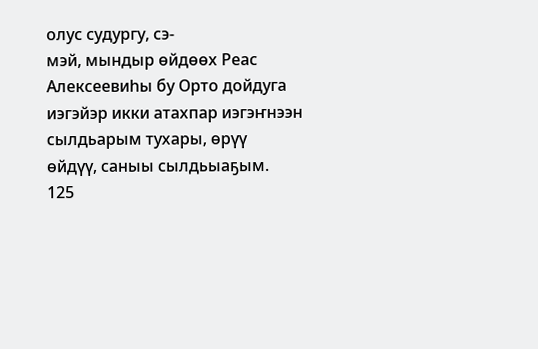олус судургу, сэ-
мэй, мындыр өйдөөх Реас Алексеевиһы бу Орто дойдуга
иэгэйэр икки атахпар иэгэҥнээн сылдьарым тухары, өрүү
өйдүү, саныы сылдьыаҕым.
125